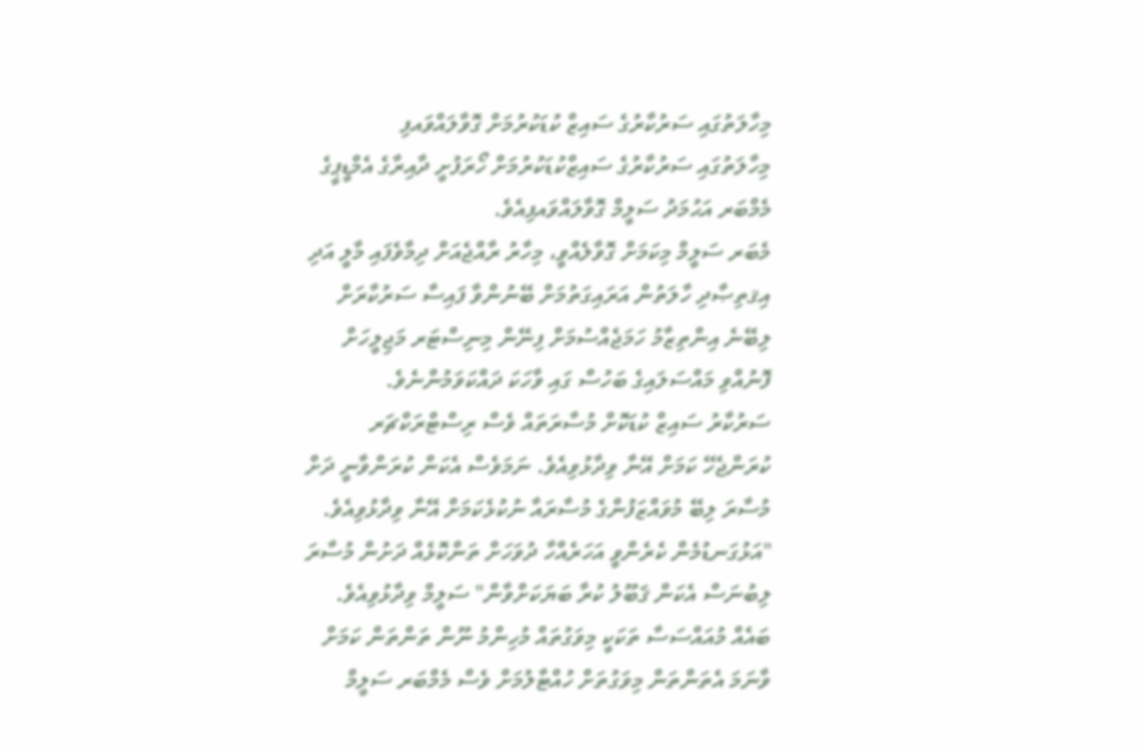މިހާލަތުގައި ސަރުކާރުގެ ސައިޒް ކުޑަކުރުމަށް ގޮވާލައްވައފި
މިހާލަތުގައި ސަރުކާރުގެ ސައިޒްކުޑަކުރުމަށް ހޯރަފުށީ ދާއިރާގެ އެމްޑީޕީގެ މެމްބަރ އަޙުމަދު ސަލީމް ގޮވާލައްވައފިއެވެ.
މެބަރ ސަލީމް މިކަމަށް ގޮވާލެއްވީ، މިހާރު ރާއްޖެއަށް ދިމާވެފައި މާލީ އަދި އިޤތިޞާދި ހާލަތުން އަރައިގަތުމަށް ބޭނުންވާ ފައިސާ ސަރުކާރަށް ލިބޭނެ އިންތިޒާމު ހަމަޖެއްސުމަށް ފިނޭން މިނިސްޓަރ މަޖިލީހަށް ފޮނުއްވި މައްސަލައިގެ ބަހުސް ގައި ވާހަކަ ދައްކަވަމުންނެވެ.
ސަރުކާރު ސައިޒް ކުޑަކޮށް މުސާރަތައް ވެސް ރިސްޓްރަކްޗަރ ކުރަންޖެހޭ ކަމަށް އޭނާ ވިދާޅުވިއެވެ. ނަމަވެސް އެކަން ކުރަންވާނީ ދަށް މުސާރަ ލިބޭ މުވައްޒަފުންގެ މުސާރައާ ނުކުޅެކަމަށް އޭނާ ވިދާޅުވިއެވެ.
"އަޅުގަނޑުމެން ކެރެންވީ އަހަރެއްހާ ދުވަހަށް ތަންކޮޅެއް ދަށުން މުސާރަ ލިބުނަސް އެކަން ޤަބޫލު ކުރާ ބަޔަކަށްވާން" ސަލީމް ވިދާޅުވިއެވެ.
ބައެއް މުއައްސަސާ ތަކަކީ މިވަގުތައް މުހިންމު ނޫން ތަންތަން ކަމަށް ވާނަމަ އެތަންތަން މިވަގުތަށް ހުއްޓާލުމަށް ވެސް މެމްބަރ ސަލީމް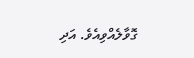ގޮވާލެއްވިއެވެ. އަދި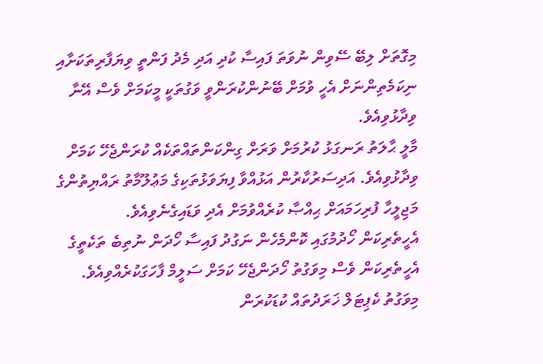މިގޮތަށް ލިބޭ ސޭވިން ނުވަތަ ފައިސާ ކުދި އަދި މެދު ފަންތީ ވިޔަފާރިތަކަށާއި ނިކަމެތިންނަށް އެހީ ވުމަށް ބޭނުންކުރަންވީ ވަގުތަކީ މީކަމަށް ވެސް އޭނާ ވިދާޅުވިއެވެ.
މާލީ ޙާލަތު ރަނގަޅު ކުރުމަށް ވަރަށް ގިންކަންތައްތަކެއް ކުރަންޖެހޭ ކަމަށް ވިދާޅުވިއެވެ. އަދިސަރުކާރުން އަޅުއްވާ ފިޔަވަޅުތަކިގެ މަޢުލޫމާތު ރައްޔިތުންގެ މަޖިލީހާ ފުރިހަމައަށް ޙިއްޞާ ކުރެއްވުމަށް އެދި ވަޑައިގެނެވިއެވެ.
އެހީތެރިކަން ހޯދުމުގައި ކޮންމެހެން ނަގުދު ފައިސާ ހޯދަން ނުތިބެ ތަކެތީގެ އެހީތެރިކަން ވެސް މިވަގުތު ހޯދަންޖެހޭ ކަމަށް ސަލީމް ފާހަގަކުރެއްވިއެވެ. މިވަގުތު ކެޕިޓަލް ޚަރަދުތައް ކުޑަކުރަން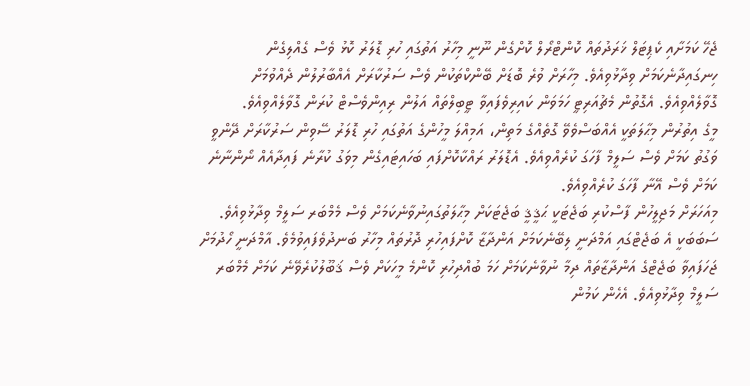ޖެހޭ ކަމަށާއި ކެޕިޓަލް ޚަރަދުތައް ކޮންޓްރޯލް ކޮށްގެން ނޫނީ މިހާރު އަތުގައި ހުރި ޑޮލަރު ކޮޅު ވެސް ގެއްލިގެން ހިނގައިދާނެކަމަށް ވިދާޅުވިއެވެ. މިހާރަށް ވުރެ ބޮޑަށް ބޭންކްތަކުން ވެސް ސަރުކާރަށް އެއްބާރުލުން ދެއްވުމަށް ގޮވާލެއްވިއެވެ. އެގޮތުން މެޗުއަރިޓީ ހަމަވަން ކައިރިވެފައިވާ ޓީބިލްތައް އަލުން ރިއިންވެސްޓް ކުރަން ގޮވާލެއްވިއެވެ.
މީގެ އިތުރުން މިޙާލަތަކީ އެއްބަސްވެވޭ ގޮތެއްގެ މަތިން، އަމިއްލަ މީހުންގެ އަތުގައި ހުރި ޑޮލަރު ސޭވިން ސަރުކާރަށް ދޭންވީ ވަގުތު ކަމަށް ވެސް ސަލީމް ފާހަގަ ކުރެއްވިއެވެ. އެޑޮލަރު ރައްކާކޮށްފައި ބަހައިޓައިގެން މިވަގު ކުރާނެ ފައިދާއެއް ނޯންނާނެ ކަމަށް ވެސް އޭނާ ފާހަގަ ކުރެއްވިއެވެ.
މިއަހަރަށް މަޖިލީހުން ފާސްކުރި ބަޖެޓަކީ ޙަޤީޤީ ބަޖެޓަކަށް މިޙާލަތުގައިނުވާނެކަމަށް ވެސް މެމްބަރ ސަލީމް ވިދާޅުވިއެވެ. ސަބަބަކީ އެ ބަޖެޓްގައި އަމްދަނީ ލިބޭނެކަމަށް އަންދާޒާ ކޮށްފައިހުރި ދޮރުތައް މިހާރު ބަނދުވެފައިވުމެވެ. އާމްދަނީ ހޯދުމަށް ޖަހަފައިވާ ބަޖެޓްގެ އަންދާޒާތައް ދިމާ ނުވާނެކަމަށް ހަމަ ބުއްދިހުރި ކޮންމެ މީހަކަށް ވެސް ޤަބޫލުކުރެވޭނެ ކަމަށް މެމްބަރ ސަލީމް ވިދާޅުވިއެވެ. އެހެން ކަމުން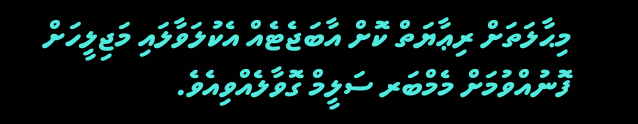މިޙާލަތަށް ރިޢާޔަތް ކޮށް އާބަޖެޓެއް އެކުލަވާލައި މަޖިލީހަށް ފޮނުއްވުމަށް މެމްބަރ ސަލީމް ގޮވާލެއްވިއެވެ.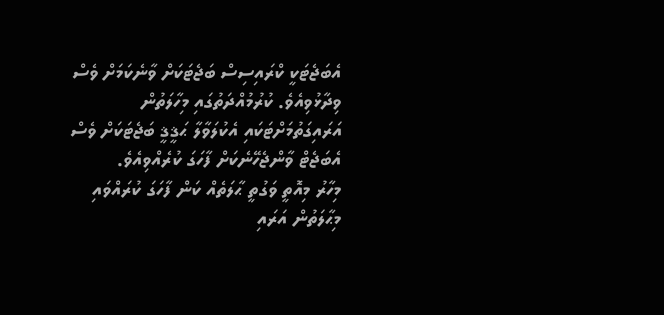އެބަޖެޓަކީ ކްރައިސިސް ބަޖެޓަކަށް ވާނެކަމަށް ވެސް ވިދާޅުވިއެވެ. ކުރުމުއްދަތުގައި މިހާލަތުން އަރައިގަތުމަށްޓަކައި އެކުލަވާލާ ޙަޤީޤީ ބަޖެޓަކަށް ވެސް އެބަޖެޓް ވާންޖެހޭނެކަށް ފާހަގަ ކުރެއްވިއެވެ.
މިހާރު މިއޮތީ ވަގުތީ ޙާލަތެއް ކަން ފާހަގަ ކުރައްވައި މިޙާލަތުން އަރައި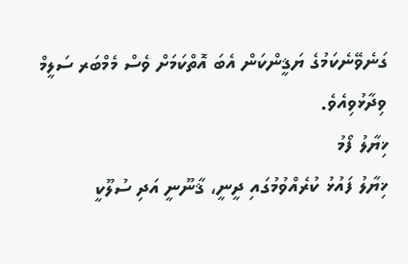ގަނެވޭނެކަމުގެ ޔަޤީންކަން އެބަ އޮތްކަމަށް ވެސް މެމްބަރ ސަލީމް ވިދާޅުވިއެވެ.
ޚިޔާލު ފޯމު
ޚިޔާލު ފައުޅު ކުރެއްވުމުގައި ދީނީ، ޤާނޫނީ އަދި ސުލޫކީ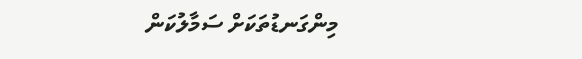މިންގަނޑުތަކަށް ސަމާލުކަން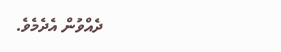ދެއްވުން އެދެމެވެ.